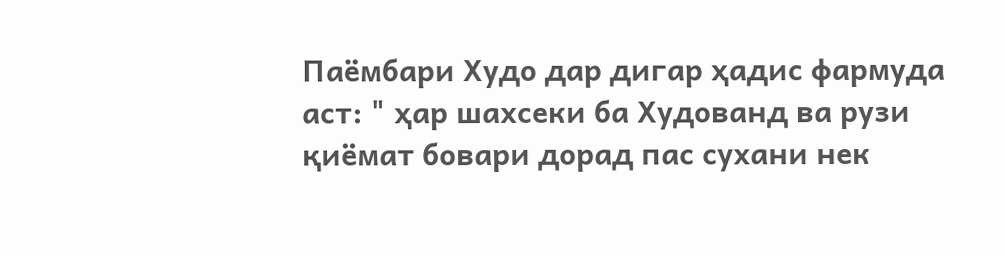Паёмбари Худо дар дигар ҳадис фармуда аст: " ҳар шахсеки ба Худованд ва рузи қиёмат бовари дорад пас сухани нек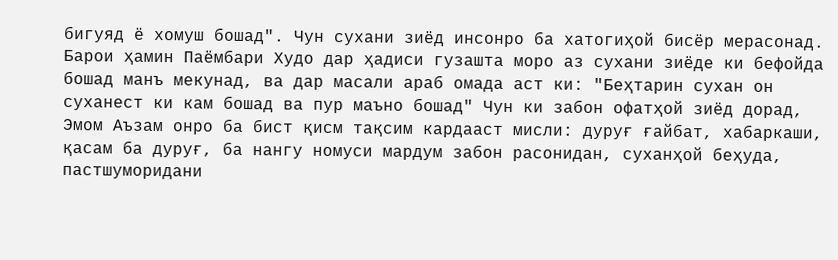бигуяд ё хомуш бошад". Чун сухани зиёд инсонро ба хатогиҳой бисёр мерасонад. Барои ҳамин Паёмбари Худо дар ҳадиси гузашта моро аз сухани зиёде ки бефойда бошад манъ мекунад, ва дар масали араб омада аст ки: "Беҳтарин сухан он суханест ки кам бошад ва пур маъно бошад" Чун ки забон офатҳой зиёд дорад, Эмом Аъзам онро ба бист қисм тақсим кардааст мисли: дуруғ ғайбат, хабаркаши, қасам ба дуруғ, ба нангу номуси мардум забон расонидан, суханҳой беҳуда, пастшуморидани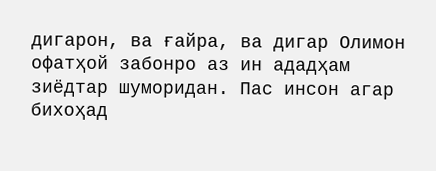дигарон, ва ғайра, ва дигар Олимон офатҳой забонро аз ин ададҳам зиёдтар шуморидан. Пас инсон агар бихоҳад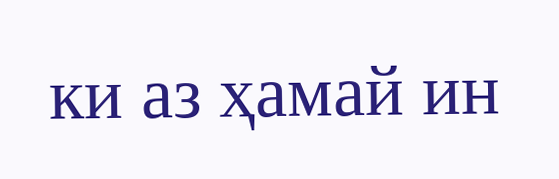ки аз ҳамай ин